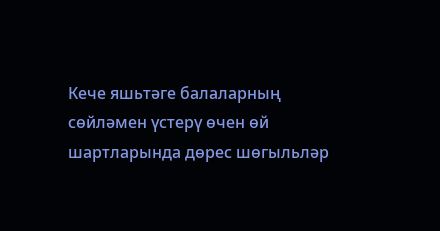Кече яшьтәге балаларның сөйләмен үстерү өчен өй шартларында дөрес шөгыльләр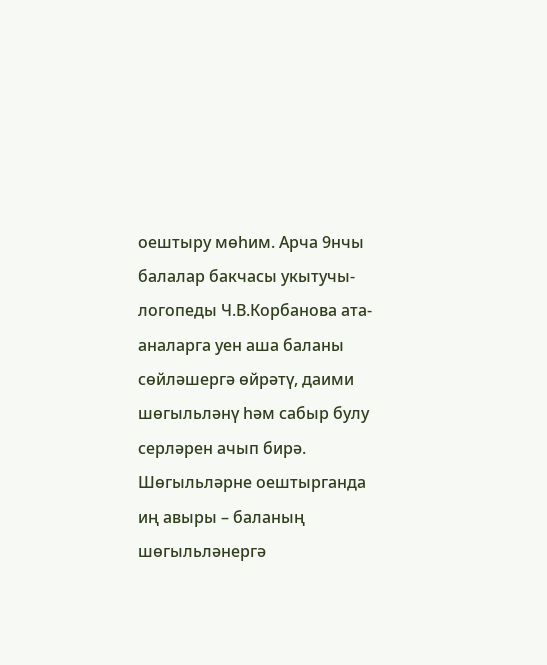оештыру мөһим. Арча 9нчы балалар бакчасы укытучы-логопеды Ч.В.Корбанова ата-аналарга уен аша баланы сөйләшергә өйрәтү, даими шөгыльләнү һәм сабыр булу серләрен ачып бирә.
Шөгыльләрне оештырганда иң авыры – баланың шөгыльләнергә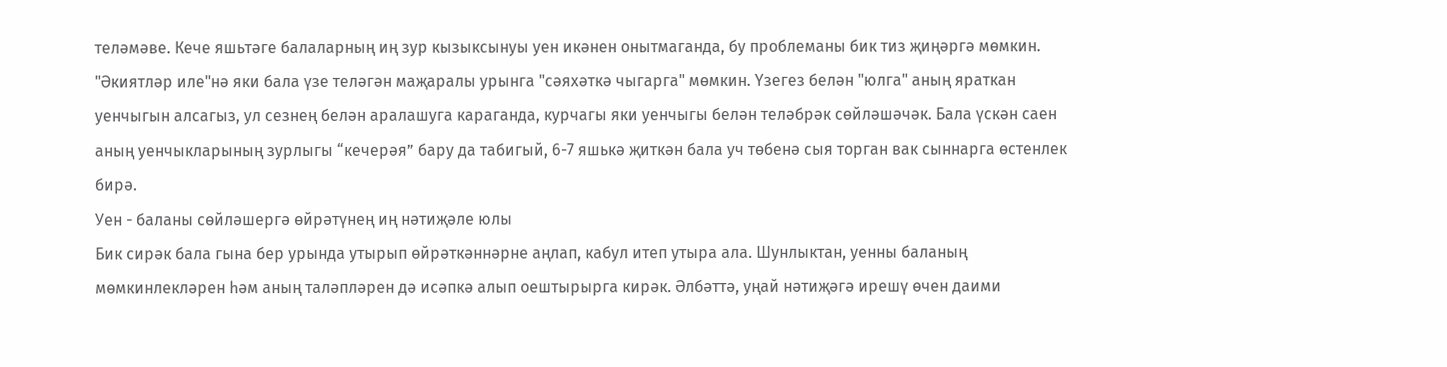теләмәве. Кече яшьтәге балаларның иң зур кызыксынуы уен икәнен онытмаганда, бу проблеманы бик тиз җиңәргә мөмкин. "Әкиятләр иле"нә яки бала үзе теләгән маҗаралы урынга "сәяхәткә чыгарга" мөмкин. Үзегез белән "юлга" аның яраткан уенчыгын алсагыз, ул сезнең белән аралашуга караганда, курчагы яки уенчыгы белән теләбрәк сөйләшәчәк. Бала үскән саен аның уенчыкларының зурлыгы “кечерәя” бару да табигый, 6-7 яшькә җиткән бала уч төбенә сыя торган вак сыннарга өстенлек бирә.
Уен - баланы сөйләшергә өйрәтүнең иң нәтиҗәле юлы
Бик сирәк бала гына бер урында утырып өйрәткәннәрне аңлап, кабул итеп утыра ала. Шунлыктан, уенны баланың мөмкинлекләрен һәм аның таләпләрен дә исәпкә алып оештырырга кирәк. Әлбәттә, уңай нәтиҗәгә ирешү өчен даими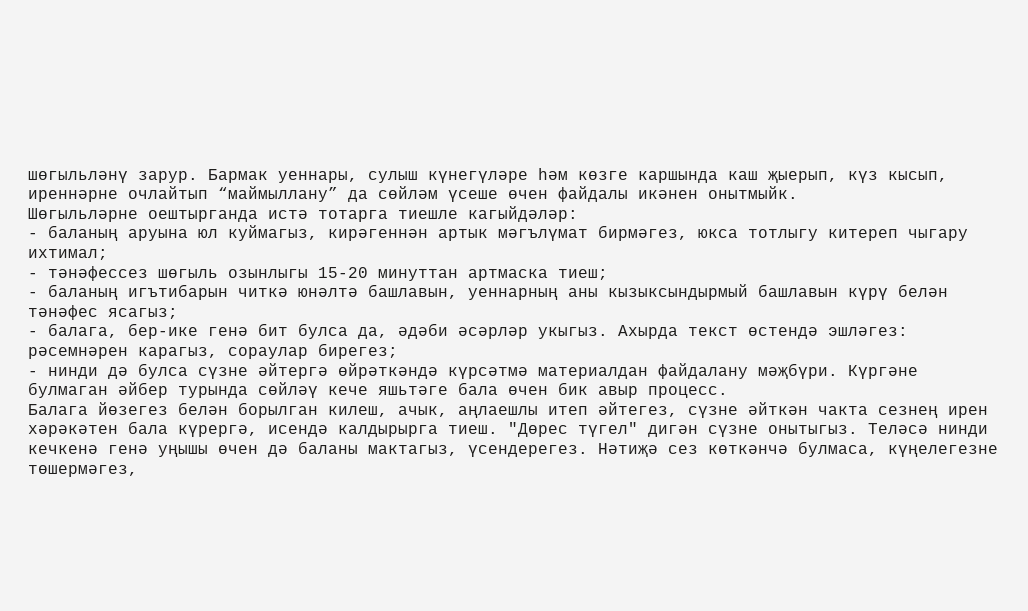шөгыльләнү зарур. Бармак уеннары, сулыш күнегүләре һәм көзге каршында каш җыерып, күз кысып, иреннәрне очлайтып “маймыллану” да сөйләм үсеше өчен файдалы икәнен онытмыйк.
Шөгыльләрне оештырганда истә тотарга тиешле кагыйдәләр:
- баланың аруына юл куймагыз, кирәгеннән артык мәгълүмат бирмәгез, юкса тотлыгу китереп чыгару ихтимал;
- тәнәфессез шөгыль озынлыгы 15-20 минуттан артмаска тиеш;
- баланың игътибарын читкә юнәлтә башлавын, уеннарның аны кызыксындырмый башлавын күрү белән тәнәфес ясагыз;
- балага, бер-ике генә бит булса да, әдәби әсәрләр укыгыз. Ахырда текст өстендә эшләгез: рәсемнәрен карагыз, сораулар бирегез;
- нинди дә булса сүзне әйтергә өйрәткәндә күрсәтмә материалдан файдалану мәҗбүри. Күргәне булмаган әйбер турында сөйләү кече яшьтәге бала өчен бик авыр процесс.
Балага йөзегез белән борылган килеш, ачык, аңлаешлы итеп әйтегез, сүзне әйткән чакта сезнең ирен хәрәкәтен бала күрергә, исендә калдырырга тиеш. "Дөрес түгел" дигән сүзне онытыгыз. Теләсә нинди кечкенә генә уңышы өчен дә баланы мактагыз, үсендерегез. Нәтиҗә сез көткәнчә булмаса, күңелегезне төшермәгез,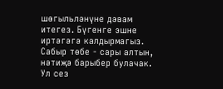шөгыльләнүне дәвам итегез. Бүгенге эшне иртәгәгә калдырмагыз. Сабыр төбе - сары алтын, нәтиҗә барыбер булачак. Ул сез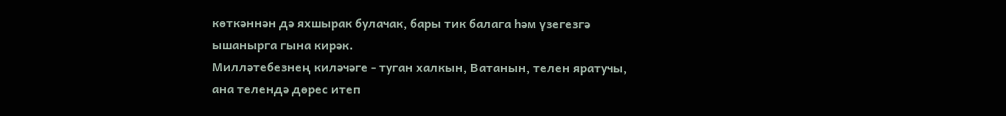көткәннән дә яхшырак булачак, бары тик балага һәм үзегезгә ышанырга гына кирәк.
Милләтебезнең киләчәге - туган халкын, Ватанын, телен яратучы, ана телендә дөрес итеп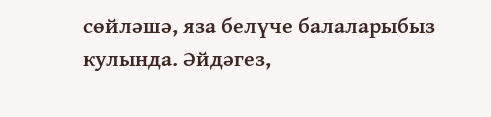сөйләшә, яза белүче балаларыбыз кулында. Әйдәгез,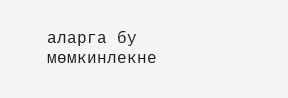аларга бу мөмкинлекне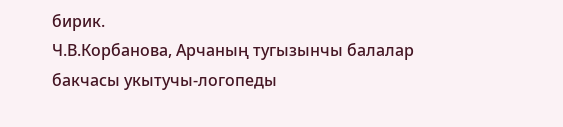бирик.
Ч.В.Корбанова, Арчаның тугызынчы балалар бакчасы укытучы-логопеды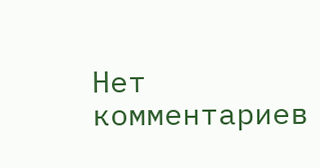Нет комментариев